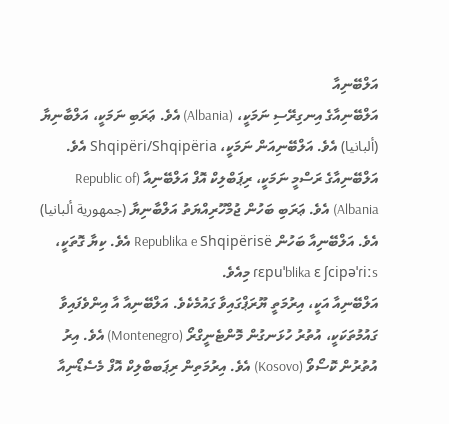އަލްބޭނިއާ
އަލްބޭނިއާގެ އިނގިރޭސި ނަމަކީ، (Albania) އެވެ. ޢަރަބި ނަމަކީ، އަލްބާނިޔާ (ألبانيا) އެވެ. އަލްބޭނިއަން ނަމަކީ، Shqipëri/Shqipëria އެވެ. އަލްބޭނިއާގެ ރަސްމީ ނަމަކީ، ރިޕަބްލިކް އޮފް އަލްބޭނިއާ (Republic of Albania) އެވެ. ޢަރަބި ބަހުން ޖުމްހޫރިއްޔަތު އަލްބާނިޔާ (جمهورية ألبانيا) އެވެ. އަލްބޭނިއާ ބަހުން Republika e Shqipërisë އެވެ. ކިޔާ ގޮތަކީ، ɾɛpuˈblika ɛ ʃcipəˈɾiːs މިއެވެ.
އަލްބޭނިއާ އަކީ، އިރުމަތީ ޔޫރަޕްގައިވާ ގައުމެކެވެ. އަލްބޭނިއާ އާ އިންވެފައިވާ ގައުމުތަކަކީ، އުތުރު ހުޅަނގުން މޮންޓެނީގްރޯ (Montenegro) އެވެ. އިރު އުތުރުން ކޮސޯވޯ (Kosovo) އެވެ. އިރުމަތިން ރިޕަބބްލިކް އޮފް މެސެޑޯނިއާ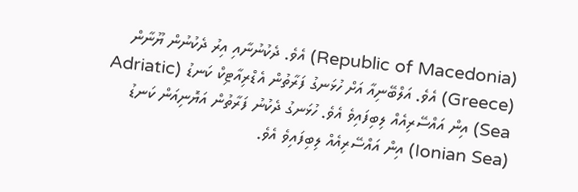(Republic of Macedonia) އެވެ. ދެކުނުނާއި އިރު ދެކުނުން ޔޫނާން (Greece) އެވެ. އަލްބޭނިއާ އަށް ހުޅަނގު ފަރާތުން އެޑްރިއާޓިކް ކަނޑު (Adriatic Sea) އިން އައްސޭރިއެއް ލިބިފައިވެ އެވެ. ހުޅަނގު ދެކުނު ފަރާތުން އަޔޮނިއަން ކަނޑު (Ionian Sea) އިން އައްސޭރިއެއް ލިބިފައިވެ އެވެ.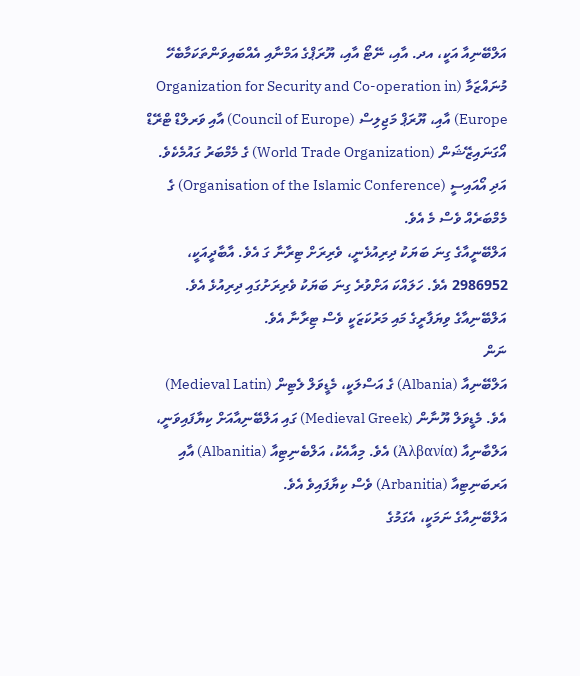އަލްބޭނިއާ އަކީ، އދ. އާއި، ނޭޓޯ އާއި، ޔޫރަޕްގެ އަމްނާއި އެއްބައިވަންތަކަމާބެހޭ މުނައްޒަމާ (Organization for Security and Co-operation in Europe) އާއި، ޔޫރަޕް މަޖިލިސް (Council of Europe) އާއި ވަރލްޑް ޓްރޭޑް އޯގަނައިޒޭޝަން (World Trade Organization) ގެ މެމްބަރު ގައުމެކެވެ. އަދި އޯއައިސީ (Organisation of the Islamic Conference) ގެ މެމްބަރެއް ވެސް މެ އެވެ.
އަލްބޭނީއާގެ ގިނަ ބަޔަކު ދިރިއުޅެނީ، ވެރިރަށް ޓިރާނާ ގަ އެވެ. އާބާދީއަކީ، 2986952 އެވެ. ހަލައްކަ އަށްވުރެ ގިނަ ބަޔަކު ވެރިރަށުގައި ދިރިއުޅެ އެވެ. އަލްބޭނިއާގެ ވިޔަފާރީގެ މައި މަރުކަޒަކީ ވެސް ޓިރާނާ އެވެ.
ނަން
އަލްބޭނިއާ (Albania) ގެ އަސްލަކީ، މެޑީވަލް ލެޓިން (Medieval Latin) އެވެ. މެޑީވަލް ޔޫނާން (Medieval Greek) ގައި އަލްބޭނިއާއަށް ކިޔާފައިވަނީ، އަލްބާނިއާ (Ἀλβανία) އެވެ. މިއާއެކު، އަލްބެނިޓިއާ (Albanitia) އާއި އަރބަނިޓިއާ (Arbanitia) ވެސް ކިޔާފައިވެ އެވެ.
އަލްބޭނިއާގެ ނަމަކީ، އެގަމުގެ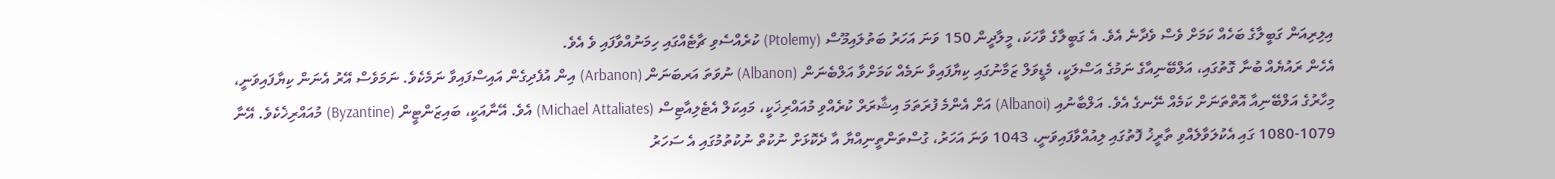އިލިރިއަން ގަބީލާގެ ބަހެއް ކަމަށް ވެސް ވެދާނެ އެވެ. އެ ގަބީލާގެ ވާހަކަ، މީލާދީން 150 ވަނަ އަހަރު ބަތުލައިމޫސް (Ptolemy) ކުރެއްސެވި ޗާޓެއްގައި ހިމަނުއްވާފައި ވެ އެވެ.
އެހެން ރައުޔެއް ބުނާ ގޮތުގައި، އަލްބޭނިއާގެ ނަމުގެ އަސްލަކީ، މެޑީވަލް ޒަމާނުގައި ކިޔާފައިވާ ނަމެއް ކަމަށްވާ އަލްބެނަން (Albanon) ނުވަތަ އަރބަނަން (Arbanon) އިން އުފެދިގެން އައިސްފައިވާ ނަމެކެވެ. ނަމަވެސް އޭރު އެނަން ކިޔާފައިވަނީ، މިހާރުގެ އަލްބޭނިއާ އޮތްތަނަށް ކަމެއް ނޭނގެ އެވެ. އަލްބާނުއި (Albanoi) އަށް އެންމެ ފުރަތަމަ އިޝާރަރް ކުރެއްވި މުއައްރިޚަކީ، މައިކަލް އެޓެލިއާޓިސް (Michael Attaliates) އެވެ. އޭނާއަކީ، ބައިޒަންޓީން (Byzantine) މުއައްރިޚެކެވެ. އޭނާ 1079-1080 ގައި އެކުލަވާލެއްވި ތާރީޚު ފޮތުގައި ލިއުއްވާފައިވަނީ، 1043 ވަނަ އަހަރު، ގުސްތަންތީނިއްޔާ އާ ދެކޮޅަށް ނުކުތް ނުކުތުމުގައި އެ ސަހަރު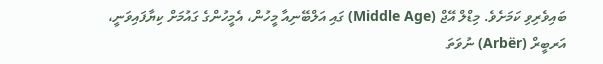ބައިވެރިވި ކަމަށެވެ. މިޑްލް އޭޖް (Middle Age) ގައި އަލްބޭނިއާ މީހުން، އެމީހުންގެ ގައުމަށް ކިޔާފައިވަނީ، އަރބީރް (Arbër) ނުވަތަ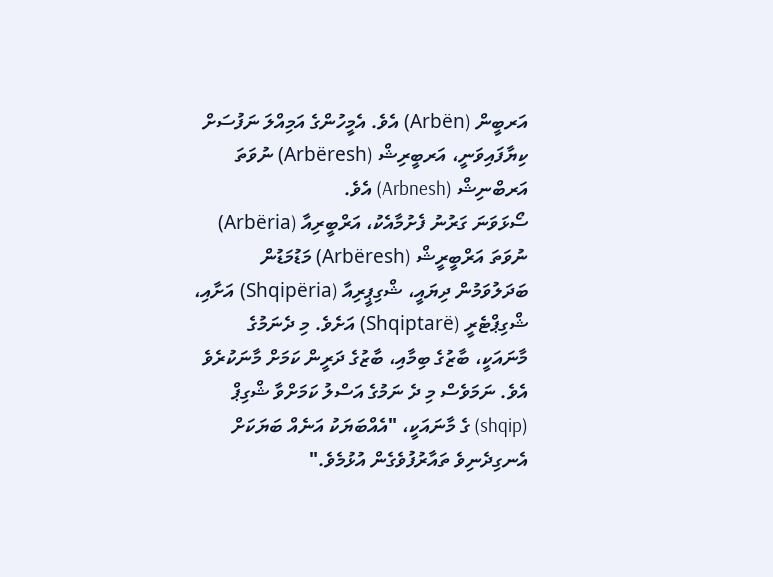އަރބީން (Arbën) އެވެ. އެމީހުންގެ އަމިއްލަ ނަފުސަށް ކިޔާފައިވަނީ، އަރބީރިޝް (Arbëresh) ނުވަތަ އަރބްނިޝް (Arbnesh) އެވެ.
ސޯޅަވަނަ ގަރުނު ފެށުމާއެކު، އަރްބީރިއާ (Arbëria) ނުވަތަ އަރްބީރީޝް (Arbëresh) މަޑުމަޑުން ބަދަލުވަމުން ދިޔައީ، ޝްގިޕީރިއާ (Shqipëria) އަށާއި، ޝްގިޕްޓެރީ (Shqiptarë) އަށެވެ. މި ދެނަމުގެ މާނައަކީ، ބާޒުގެ ބިމާއި، ބާޒުގެ ދަރީން ކަމަށް މާނަކުރެވެ އެވެ. ނަމަވެސް މި ދެ ނަމުގެ އަސްލު ކަމަށްވާ ޝްގިޕް (shqip) ގެ މާނައަކީ، "އެއްބަޔަކު އަނެއް ބަޔަކަށް އެނގިދެނިވެ ތައާރުފުވެގެން އުޅުމެވެ."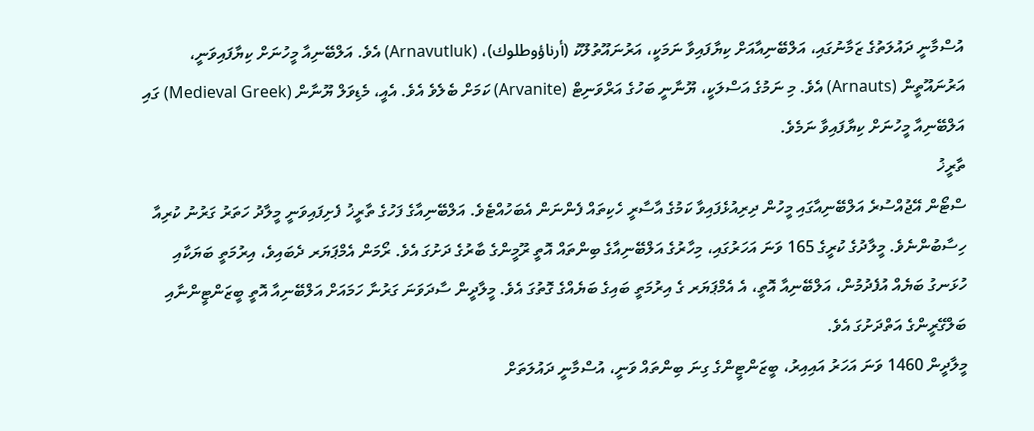އުސްމާނީ ދައުލަތުގެ ޒަމާނުގައި، އަލްބޭނިއާއަށް ކިޔާފައިވާ ނަމަކީ، އަރުނައޫތުލޫކު (أرناؤوطلوك)، (Arnavutluk) އެވެ. އަލްބޭނިއާ މީހުނަށް ކިޔާފައިވަނީ، އަރުނައޫތީން (Arnauts) އެވެ. މި ނަމުގެ އަސްލަކީ، ޔޫނާނީ ބަހުގެ އަރްވަނިޓް (Arvanite) ކަމަށް ބެލެވެ އެވެ. އެއީ، މެޑިވަލް ޔޫނާން (Medieval Greek) ގައި އަލްބޭނިއާ މީހުނަށް ކިޔާފައިވާ ނަމެވެ.
ތާރީޚު
ސްޓޯން އޭޖުއްސުރެ އަލްބޭނިއާގައި މީހުން ދިރިއުޅެފައިވާ ކަމުގެ އާސާރީ ހެކިތައް ފެންނަން އެބަހުއްޓެވެ. އަލްބޭނިއާގެ ފަހުގެ ތާރީޚު ފެށިފައިވަނީ މީލާދު ހަތަރު ގަރުނު ކުރިއާ ހިސާބުންނެވެ. މީލާދުގެ ކުރީގެ 165 ވަނަ އަހަރުގައި، މިހާރުގެ އަލްބޭނިއާގެ ބިންތައް އޮތީ ރޫމީންގެ ބާރުގެ ދަށުގަ އެވެ. ރޯމަން އެމްޕަޔަރ ދެބައިވެ، އިރުމަތީ ބަޔަކާއި ހުޅަނގު ބަޔެއް އުފެދުމުން، އަލްބޭނިއާ އޮތީ، އެ އެމްޕަޔަރ ގެ އިރުމަތީ ބައިގެ ބަޔެއްގެ ގޮތުގަ އެވެ. މީލާދީން ސާދަވަނަ ގަރުނާ ހަމައަށް އަލްބޭނިއާ އޮތީ ބީޒަންޓީންނާއި ބަލްގޭރީންގެ އަތްދަށުގަ އެވެ.
މީލާދީން 1460 ވަނަ އަހަރު އައިއިރު، ބީޒަންޓީންގެ ގިނަ ބިންތައް ވަނީ، އުސްމާނީ ދައުލަތަށް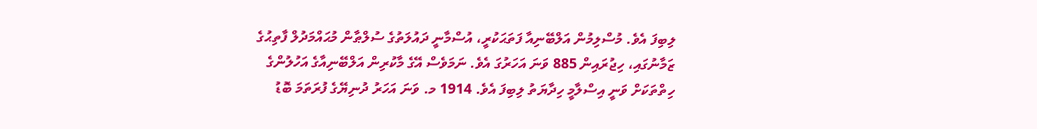ލިބިފަ އެވެ. މުސްލިމުން އަލްބޭނިއާ ފަތަޙަކުރީ، އުސްމާނީ ދައުލަތުގެ ސުލްޠާން މުޙައްމަދުލް ފާތިޙުގެ ޒަމާނުގައި، ހިޖުރައިން 885 ވަނަ އަހަރުގަ އެވެ. ނަމަވެސް އޭގެ މާކުރިން އަލްބޭނިއާގެ އަހުލުންގެ ހިތްތަކަށް ވަނީ އިސްލާމީ ހިދާޔަތު ލިބިފަ އެވެ. 1914 މ. ވަނަ އަހަރު ދުނިޔޭގެ ފުރަތަމަ ބޮޑު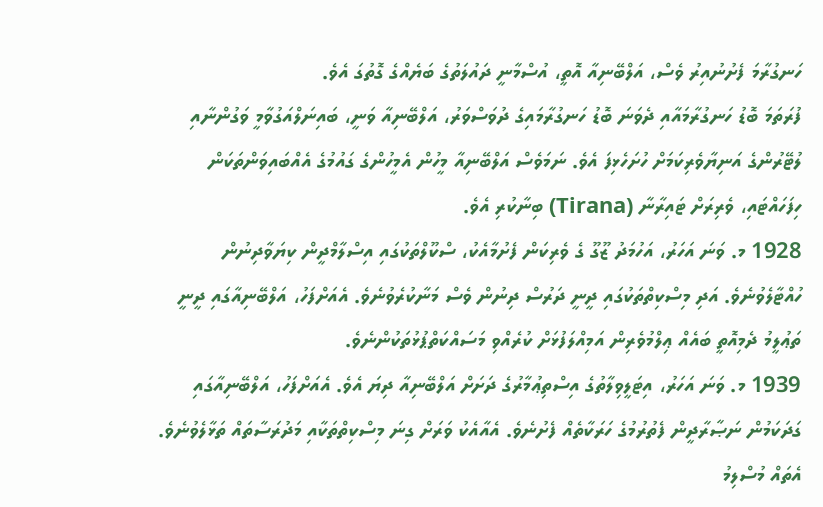ހަނގުރާމަ ފެށުނުއިރު ވެސް، އަލްބޭނިއާ އޮތީ، އުސްމާނީ ދައުލަތުގެ ބަޔެއްގެ ގޮތުގަ އެވެ.
ފުރަތަމަ ބޮޑު ހަނގުރާމައާއި ދެވަނަ ބޮޑު ހަނގުރާމައިގެ ދުވަސްވަރު، އަލްބޭނިއާ ވަނީ، ބައިނަލްއަގުވާމީ ވަގުންނާއި ލުޓޭރުންގެ އަނިޔާވެރިކަމަށް ހުށަހެޅިފަ އެވެ. ނަމަވެސް އަލްބޭނިއާ މީހުން އެމީހުންގެ ގައުމުގެ އެއްބައިވަންތަކަން ހިފަހައްޓައި، ވެރިރަށް ޓައިރާނާ (Tirana) ބިނާކުރި އެވެ.
1928 މ. ވަނަ އަހަރު، އަހުމަދު ޒޫގޫ ގެ ވެރިކަން ފެށުމާއެކު، ސްކޫލްތަކުގައި އިސްލާމްދީން ކިޔަވާދިނުން ހުއްޓާލެވުނެވެ. އަދި މިސްކިތްތަކުގައި ދީނީ ދަރުސް ދިނުން ވެސް މަނާކުރެވުނެވެ. އެއަށްފަހު، އަލްބޭނިއާގައި ދީނީ ތަޢުލީމު ދެމިއޮތީ ބައެއް ޢިލްމުވެރިން އަމިއްލަފުޅަށް ކުރެއްވި މަސައްކަތްޕުޅުތަކުންނެވެ.
1939 މ. ވަނަ އަހަރު، އިޓަލީވިލާތުގެ އިސްތިޢުމާރުގެ ދަށަށް އަލްބޭނިއާ ދިޔަ އެވެ. އެއަށްފަހު، އަލްބޭނިއާގައި ގަދަކަމުން ނަޞާރާދީން ފެތުރުމުގެ ހަރަކާތެއް ފެށުނެވެ. އެއާއެކު ވަރަށް ގިނަ މިސްކިތްތަކާއި މަދުރަސާތައް ތަޅާލެވުނެވެ. އެތައް މުސްލިމު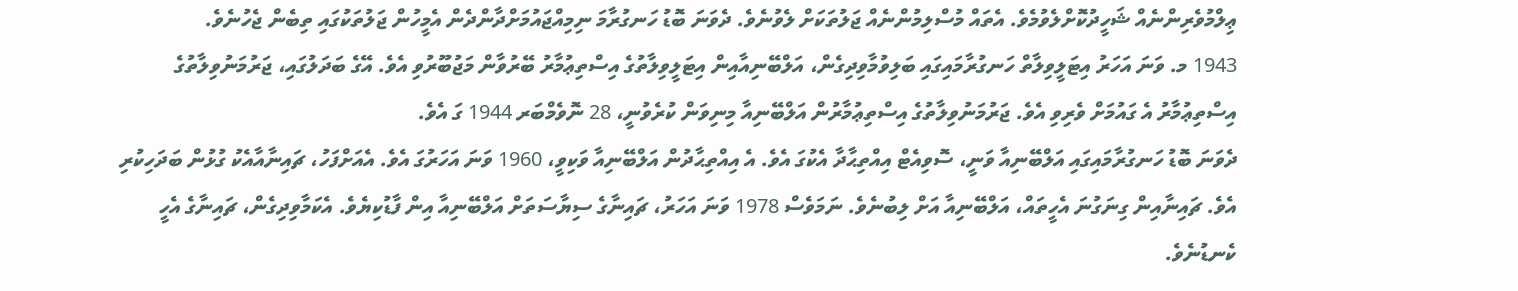ޢިލްމުވެރިންނެއް ޝަހީދުކޮށްލެވުމެވެ. އެތައް މުސްލިމުންނެއް ޖަލުތަކަށް ލެވުނެވެ. ދެވަނަ ބޮޑު ހަނގުރާމަ ނިމިއްޖައުމަށްދާންދެން އެމީހުން ޖަލުތަކުގައި ތިބެން ޖެހުނެވެ.
1943 މ. ވަނަ އަހަރު އިޓަލީވިލާތް ހަނގުރާމައިގައި ބަލިވުމާވިދިގެން، އަލްބޭނިއާއިން އިޓަލީވިލާތުގެ އިސްތިޢުމާރު ބޭރުވާން މަޖުބޫރުވި އެވެ. އޭގެ ބަދަލުގައި، ޖަރުމަނުވިލާތުގެ އިސްތިޢުމާރު އެ ގައުމަށް ވެރިވި އެވެ. ޖަރުމަނުވިލާތުގެ އިސްތިޢުމާރުން އަލްބޭނިއާ މިނިވަން ކުރެވުނީ، 28 ނޮވެމްބަރ 1944 ގަ އެވެ.
ދެވަނަ ބޮޑު ހަނގުރާމައިގައި އަލްބޭނިއާ ވަނީ، ސޮވިއެޓް އިއްތިޙާދާ އެކުގަ އެވެ. އެ އިއްތިޙާދުން އަލްބޭނިއާ ވަކިވީ، 1960 ވަނަ އަހަރުގަ އެވެ. އެއަށްފަހު، ޗައިނާއާއެކު ގުޅުން ބަދަހިކުރި އެވެ. ޗައިނާއިން ގިނަގުނަ އެހީތައް، އަލްބޭނިއާ އަށް ލިބުނެވެ. ނަމަވެސް 1978 ވަނަ އަހަރު، ޗައިނާގެ ސިޔާސަތަށް އަލްބޭނިއާ އިން ފާޑުކިޔެވެ. އެކަމާވިދިގެން، ޗައިނާގެ އެހީ ކެނޑުނެވެ.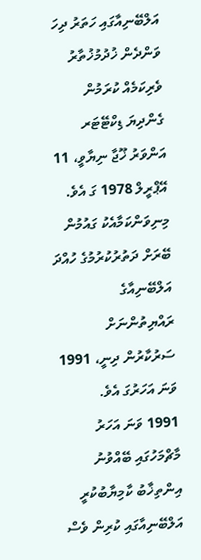އަލްބޭނިއާގައި ހަތަރު ދިހަ ވަންދެން ޚުދުމުޚުތާރު ވެރިކަމެއް ކުރަމުން ގެންދިޔަ ޑިކްޓޭޓަރ އަންވަރު ޚޫޖާ ނިޔާވީ، 11 އޭޕްރީލް 1978 ގަ އެވެ. މިނިވަންކަމާއެކު ގައުމުން ބޭރަށް ދަތުރުކުރުމުގެ ހުއްދަ އަލްބޭނިއާގެ ރައްޔިތުންނަށް ސަރުކާރުން ދިނީ، 1991 ވަނަ އަހަރުގަ އެވެ.
1991 ވަނަ އަހަރު މާޗްމަހުގައި ބޭއްވުނު އިންތިޚާބު ކާމިޔާބުކުރީ އަލްބޭނިއާގައި ކުރިން ވެސް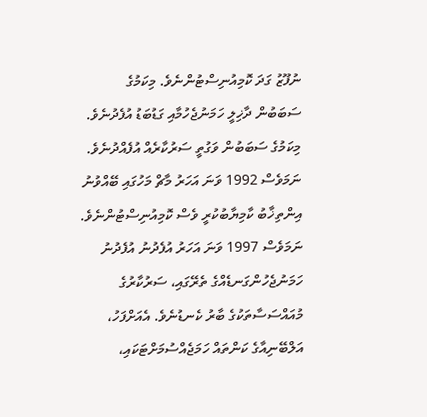ނުފޫޒު ގަދަ ކޮމިއުނިސްޓުންނެވެ. މިކަމުގެ ސަބަބުން ދާޚިލީ ހަމަނުޖެހުމާއި ގަޑުބަޑު އުފެދުނެވެ. މިކަމުގެ ސަބަބުން ވަގުތީ ސަރުކާރެއް އުފެއްދުނެވެ. ނަމަވެސް 1992 ވަނަ އަހަރު މާޗް މަހުގައި ބޭއްވުނު އިންތިޚާބު ކާމިޔާބުކުރީ ވެސް ކޮމިއުނިސްޓުންނެވެ. ނަމަވެސް 1997 ވަނަ އަހަރު އުފެދުނު އުފެދުނު ހަމަނުޖެހުންގަނޑެއްގެ ތެރޭގައި، ސަރުކާރުގެ މުއައްސަސާތަކުގެ ބާރު ކެނޑުނެވެ. އެއަށްފަހު، އަލްބޭނިއާގެ ކަންތައް ހަމަޖެއްސުމަށްޓަކައި،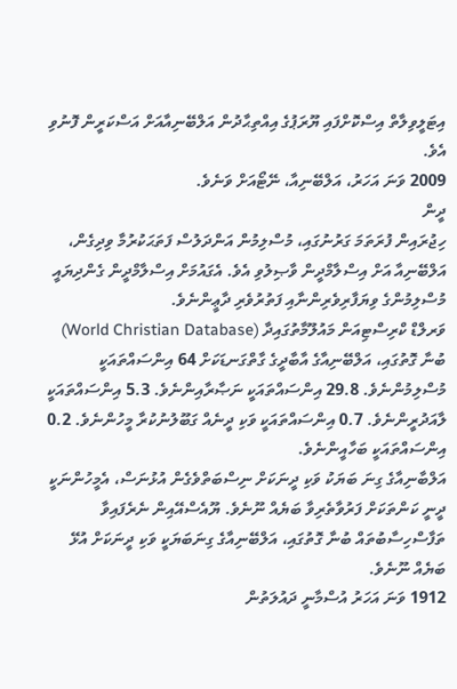އިޓަލީވިލާތް އިސްކޮށްފައި ޔޫރަޕުގެ އިއްތިޙާދުން އަލްބޭނިއާއަށް އަސްކަރީން ފޮނުވި އެވެ.
2009 ވަނަ އަހަރު، އަލްބޭނިއާ، ނޭޓޯއަށް ވަނެވެ.
ދީން
ހިޖުރައިން ފުރަތަމަ ގަރުނުގައި، މުސްލިމުން އަންދަލުސް ފަތަޙަކުރުމާ ވިދިގެން، އަލްބޭނިއާ އަށް އިސްލާމްދީން ވާޞިލުވި އެވެ. އެގައުމަށް އިސްލާމްދީން ގެންދިޔައީ މުސްލިމުންގެ ވިޔަފާރިވެރިންނާއި ފަތުރުވެރި ދާޢީންނެވެ.
ވަރލްޑް ކްރިސްޓިއަން މައުލޫމާތުގައިދާ (World Christian Database) ބުނާ ގޮތުގައި، އަލްބޭނިއާގެ އާބާދީގެ ގާތްގަނޑަކަށް 64 އިންސައްތައަކީ މުސްލިމުންނެވެ. 29.8 އިންސައްތައަކީ ނަޞާރާއިންނެވެ. 5.3 އިންސައްތައަކީ ލާއަދުރީންނެވެ. 0.7 އިންސައްތައަކީ ވަކި ދީނެއް ގަބޫލުނުކުރާ މީހުންނެވެ. 0.2 އިންސައްތައަކީ ބަހާއީންނެވެ.
އަލްބާނިއާގެ ގިނަ ބަޔަކު ވަކި ދީނަކަށް ނިސްބަތްވެގެން އުޅުނަސް، އެމީހުންނަކީ ދީނީ ކަންތަކަށް ފަރުވާތެރިވާ ބަޔެއް ނޫނެވެ. ޔޫއެސްއޭއިން ނެރެފައިވާ ތަފާސްހިސާބުތައް ބުނާ ގޮތުގައި، އަލްބޭނިއާގެ ގިނަބަޔަކީ ވަކި ދީނަކަށް އުޅޭ ބަޔެއް ނޫނެވެ.
1912 ވަނަ އަހަރު އުސްމާނީ ދައުލަތުން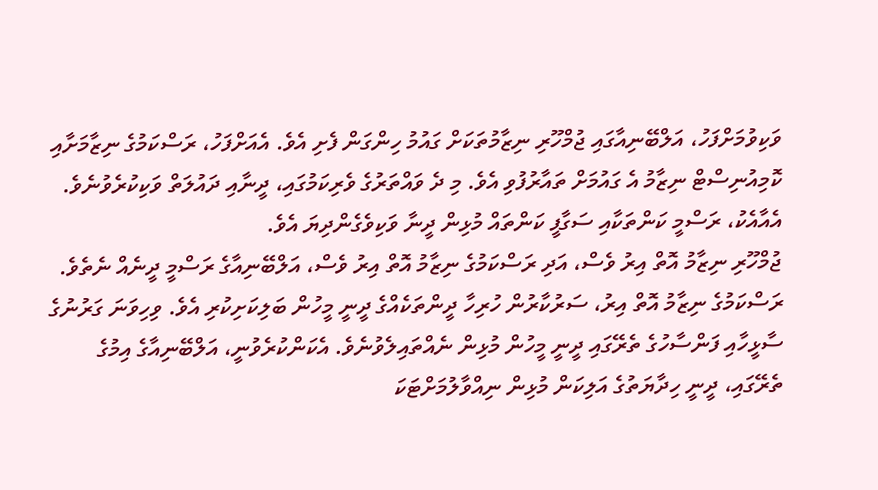ވަކިވުމަށްފަހު، އަލްބޭނިއާގައި ޖުމްހޫރި ނިޒާމުތަކަށް ގައުމު ހިންގަން ފެށި އެވެ. އެއަށްފަހު، ރަސްކަމުގެ ނިޒާމަށާއި ކޮމިއުނިސްޓް ނިޒާމު އެ ގައުމަށް ތައާރުފުވި އެވެ. މި ދެ ވައްތަރުގެ ވެރިކަމުގައި، ދީނާއި ދައުލަތް ވަކިކުރެވުނެވެ. އެއާއެކު، ރަސްމީ ކަންތަކާއި ސަގާފީ ކަންތައް މުޅިން ދީނާ ވަކިވެގެންދިޔަ އެވެ.
ޖުމްހޫރި ނިޒާމު އޮތް އިރު ވެސް، އަދި ރަސްކަމުގެ ނިޒާމު އޮތް އިރު ވެސް، އަލްބޭނިއާގެ ރަސްމީ ދީނެއް ނެތެވެ. ރަސްކަމުގެ ނިޒާމު އޮތް އިރު، ސަރުކާރުން ހުރިހާ ދީންތަކެއްގެ ދީނީ މީހުން ބަލިކަށިކުރި އެވެ. ވިހިވަނަ ގަރުނުގެ ސާޅީހާއި ފަންސާހުގެ ތެރޭގައި ދީނީ މީހުން މުޅިން ނެއްތައިލެވުނެވެ. އެކަންކުރެވުނީ، އަލްބޭނިއާގެ އިމުގެ ތެރޭގައި، ދީނީ ހިދާޔަތުގެ އަލިކަން މުޅިން ނިއްވާލުމަށްޓަކަ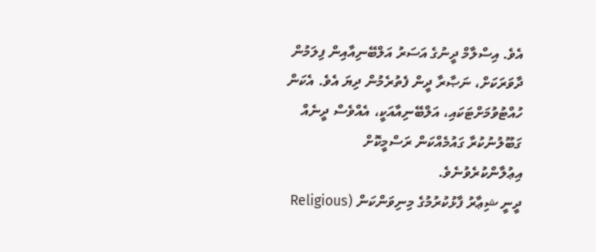އެވެ. އިސްލާމް ދީނުގެ އަސަރު އަލްބޭނިއާއިން ފިލަމުން ދާވަރަކަށް، ނަޞާރާ ދީން ފެތުރެމުން ދިޔަ އެވެ. އެކަން ހުއްޓުވުމަށްޓަކައި، އަލްބޭނިއާއަކީ، އެއްވެސް ދީނެއް ގަބޫލުނުކުރާ ގައުމެއްކަން ރަސްމީކޮށް އިޢުލާންކުރެވުނެވެ.
ދީނީ ޝިޢާރު ފާޅުކުރުމުގެ މިނިވަންކަން (Religious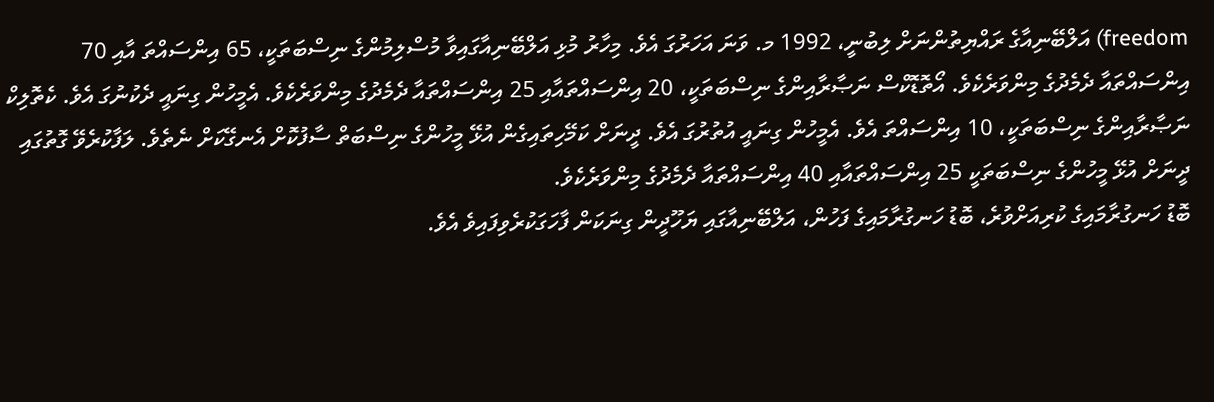freedom) އަލްބޭނިއާގެ ރައްޔިތުންނަށް ލިބުނީ، 1992 މ. ވަނަ އަހަރުގަ އެވެ. މިހާރު މުޅި އަލްބޭނިއާގައިވާ މުސްލިމުންގެ ނިސްބަތަކީ، 65 އިންސައްތަ އާއި 70 އިންސައްތައާ ދެމެދުގެ މިންވަރެކެވެ. އޯތޮޑޮކްސް ނަޞާރާއިންގެ ނިސްބަތަކީ، 20 އިންސައްތައާއި 25 އިންސައްތައާ ދެމެދުގެ މިންވަރެކެވެ. އެމީހުން ގިނައީ ދެކުނުގަ އެވެ. ކެތޮލިކް ނަޞާރާއިންގެ ނިސްބަތަކީ، 10 އިންސައްތަ އެވެ. އެމީހުން ގިނައީ އުތުރުގަ އެވެ. ދީނަށް ކަމޭހިތައިގެން އުޅޭ މީހުންގެ ނިސްބަތް ސާފުކޮށް އެނގޭކަށް ނެތެވެ. ލަފާކުރެވޭ ގޮތުގައި ދީނަށް އުޅޭ މީހުންގެ ނިސްބަތަކީ 25 އިންސައްތައާއި 40 އިންސައްތައާ ދެމެދުގެ މިންވަރެކެވެ.
ބޮޑު ހަނގުރާމައިގެ ކުރިއަށްވުރެ، ބޮޑު ހަނގުރާމައިގެ ފަހުން، އަލްބޭނިއާގައި ޔަހޫދީން ގިނަކަން ފާހަގަކުރެވިފައިވެ އެވެ.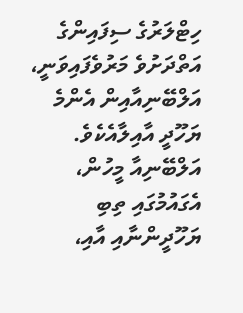ހިޓްލަރުގެ ސިފައިންގެ އަތްދަށުވެ މަރުވެފައިވަނީ، އަލްބޭނިއާއިން އެންމެ ޔަހޫދީ އާއިލާއެކެވެ. އަލްބޭނިއާ މީހުން، އެގައުމުގައި ތިބި ޔަހޫދީންނާއި އާއި،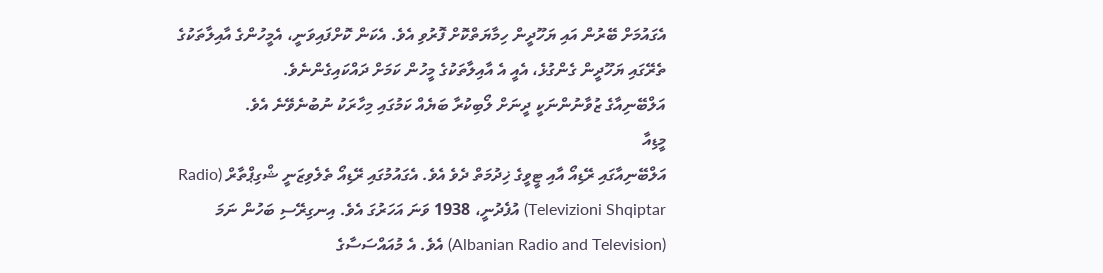އެގައުމަށް ބޭރުން އައި ޔަހޫދީން ހިމާޔަތްކޮށް ފޮރުވި އެވެ. އެކަން ކޮށްފައިވަނީ، އެމީހުންގެ އާއިލާތަކުގެ ތެރޭގައި ޔަހޫދީން ގެންގުޅެ، އެއީ އެ އާއިލާތަކުގެ މީހުން ކަމަށް ދައްކައިގެންނެވެ.
އަލްބޭނިއާގެ ޒުވާނުންނަކީ ދީނަށް ލޯބިކުރާ ބަޔެއް ކަމުގައި މިހާރަކު ނުބުނެވޭނެ އެވެ.
މީޑިއާ
އަލްބޭނިއާގައި ރޭޑިއޯ އާއި ޓީވީގެ ޚިދުމަތް ދެވެ އެވެ. އެގައުމުގައި ރޭޑިއޯ ތެލެވިޒަނީ ޝްގިޕްތާރް (Radio Televizioni Shqiptar) އުފެދުނީ، 1938 ވަނަ އަހަރުގަ އެވެ. އިނގިރޭސި ބަހުން ނަމަ (Albanian Radio and Television) އެވެ. އެ މުއައްސަސާގެ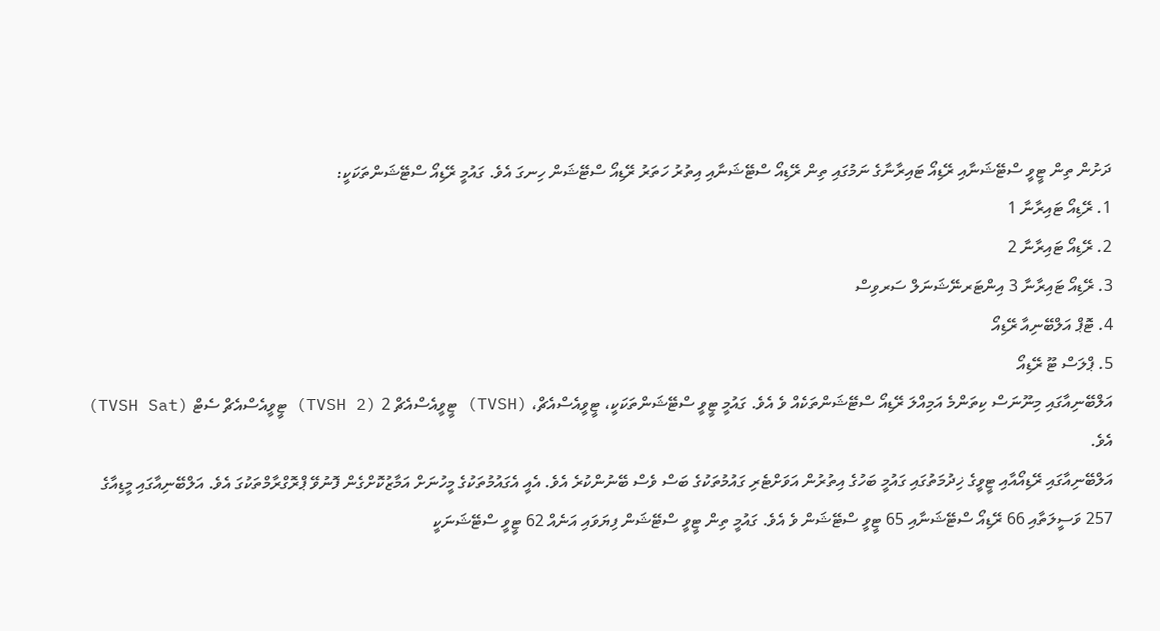ދަށުން ތިން ޓީވީ ސްޓޭޝަނާއި ރޭޑިއޯ ޓައިރާނާގެ ނަމުގައި ތިން ރޭޑިއޯ ސްޓޭޝަނާއި އިތުރު ހަތަރު ރޭޑިއޯ ސްޓޭޝަން ހިނގަ އެވެ. ގައުމީ ރޭޑިއޯ ސްޓޭޝަންތަކަކީ:
1. ރޭޑިއޯ ޓައިރާނާ 1
2. ރޭޑިއޯ ޓައިރާނާ 2
3. ރޭޑިއޯ ޓައިރާނާ 3 އިންޓަރނޭޝަނަލް ސަރވިސް
4. ޓޮޕް އަލްބޭނިއާ ރޭޑިއޯ
5. ޕްލަސް ޓޫ ރޭޑިއޯ
އަލްބޭނިއާގައި މިނޫނަސް ކިތަންމެ އަމިއްލަ ރޭޑިއޯ ސްޓޭޝަންތަކެއް ވެ އެވެ. ގައުމީ ޓީވީ ސްޓޭޝަންތަކަކީ، ޓީވީއެސްއެޗް، (TVSH) ޓީވީއެސްއެޗް 2 (TVSH 2) ޓީވީއެސްއެޗް ސެޓް (TVSH Sat) އެވެ.
އަލްބޭނިއާގައި ރޭޑިއޯއާއި ޓީވީގެ ޚިދުމަތުގައި ގައުމީ ބަހުގެ އިތުރުން އަވަށްޓެރި ގައުމުތަކުގެ ބަސް ވެސް ބޭނުންކުރެ އެވެ. އެއީ އެގައުމުތަކުގެ މީހުނަށް އަމާޒުކޮށްގެން ފޮނުވޭ ޕްރޮގްރާމްތަކުގަ އެވެ. އަލްބޭނިއާގައި މީޑިއާގެ 257 ވަސީލަތާއި 66 ރޭޑިއޯ ސްޓޭޝަނާއި 65 ޓީވީ ސްޓޭޝަން ވެ އެވެ. ގައުމީ ތިން ޓީވީ ސްޓޭޝަން ފިޔަވައި އަނެއް 62 ޓީވީ ސްޓޭޝަނަކީ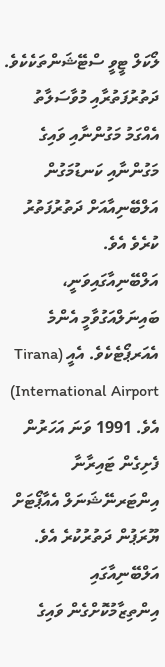ލޯކަލް ޓީވީ ސްޓޭޝަންތަކެކެވެ.
ދަތުރުފަތުރާއި މުވާސަލާތު
އެއްގަމު މަގުންނާއި ވައިގެ މަގުންނާއި ކަނޑުމަގުން އަލްބޭނިއާއަށް ދަތުރުފަތުރު ކުރެވެ އެވެ. އަލްބޭނިއާގައިވަނީ، ބައިނަލްއަގުވާމީ އެންމެ އެއަރޕޯޓެކެވެ. އެއީ (Tirana International Airport) އެވެ. 1991 ވަނަ އަހަރުން ފެށިގެން ޓައިރާނާ އިންޓަރނޭޝަނަލް އެއާޕޯޓަށް ޔޫރަޕުން ދަތުރުކުރެ އެވެ. އަލްބޭނިއާގައި އިންތިޒާމުކޮށްގެން ވައިގެ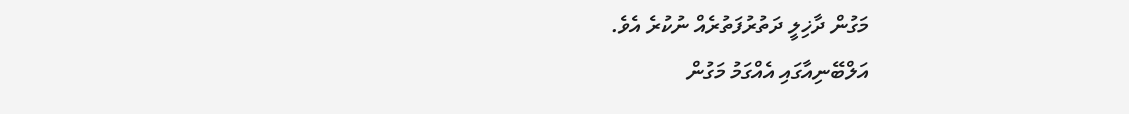މަގުން ދާޚިލީ ދަތުރުފަތުރެއް ނުކުރެ އެވެ.
އަލްބޭނިއާގައި އެއްގަމު މަގުން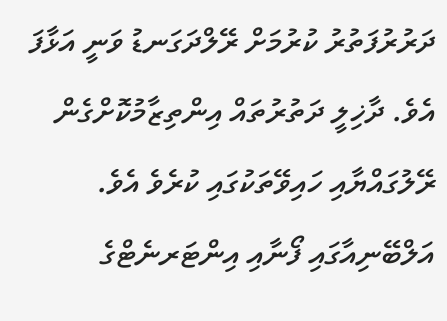ދަރުރުފަތުރު ކުރުމަށް ރޭލްދަގަނޑު ވަނީ އަޅާފަ އެވެ. ދާޚިލީ ދަތުރުތައް އިންތިޒާމުކޮށްގެން ރޭލުގައްޔާއި ހައިވޭތަކުގައި ކުރެވެ އެވެ.
އަލްބޭނިއާގައި ފޯނާއި އިންޓަރނެޓްގެ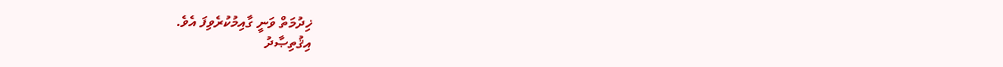ޚިދުމަތް ވަނީ ގާއިމުކުރެވިފަ އެވެ.
އިޤުތިޞާދު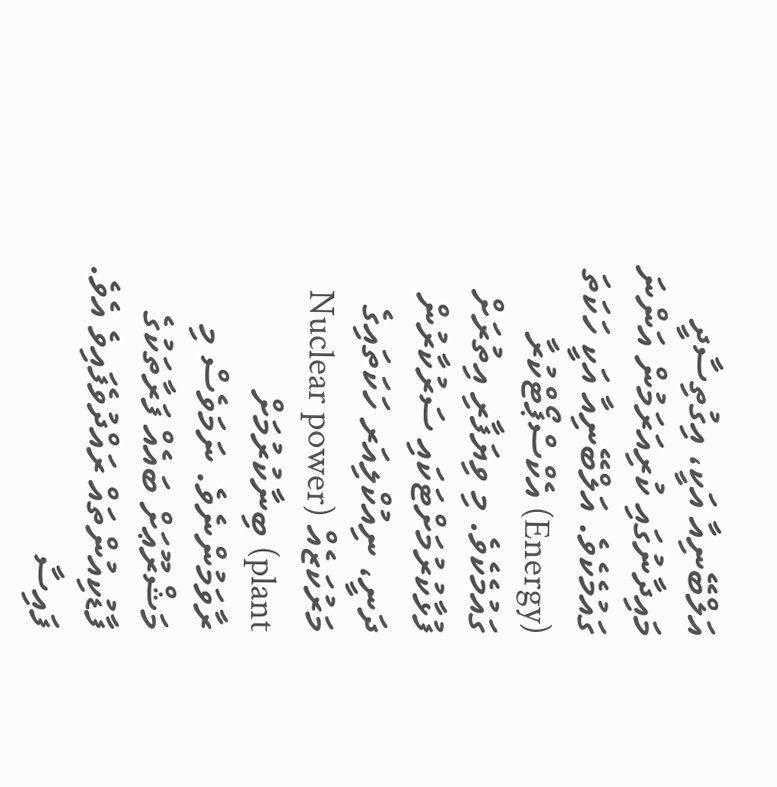އަލްބޭނިއާ އަކީ، އިގުތިސާދީ މައިދާނުގައި ކުރިއަރަމުން އަންނަ ގައުމެކެވެ. އަލްބޭނިއާ އަކީ ހަކަތަ (Energy) އެކްސްޕޯޓްކުރާ ގައުމެކެވެ. މި ވިޔަފާރި އިތުރަށް ފުޅާކުރުމަށްޓަކައި ސަރުކާރުން ދަނީ، ނިއުކްލިއަރ ހަކަތައިގެ މަރުކަޒެއް (Nuclear power plant) ބިނާކުރުމަށް ރާވަމުންނެވެ. ނަމަވެސް މި މަޝްރޫޢަށް ބައެއް ފަރާތަކުގެ ފާޑުކިއުންތައް ރައްދުވެފައިވެ އެވެ.
ފައިސާ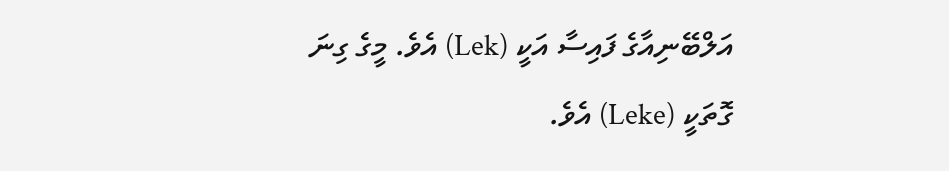އަލްބޭނިއާގެ ފައިސާ އަކީ (Lek) އެވެ. މީގެ ގިނަ ގޮތަކީ (Leke) އެވެ.